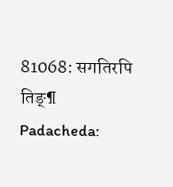81068: सगतिरपि तिङ्¶
Padacheda: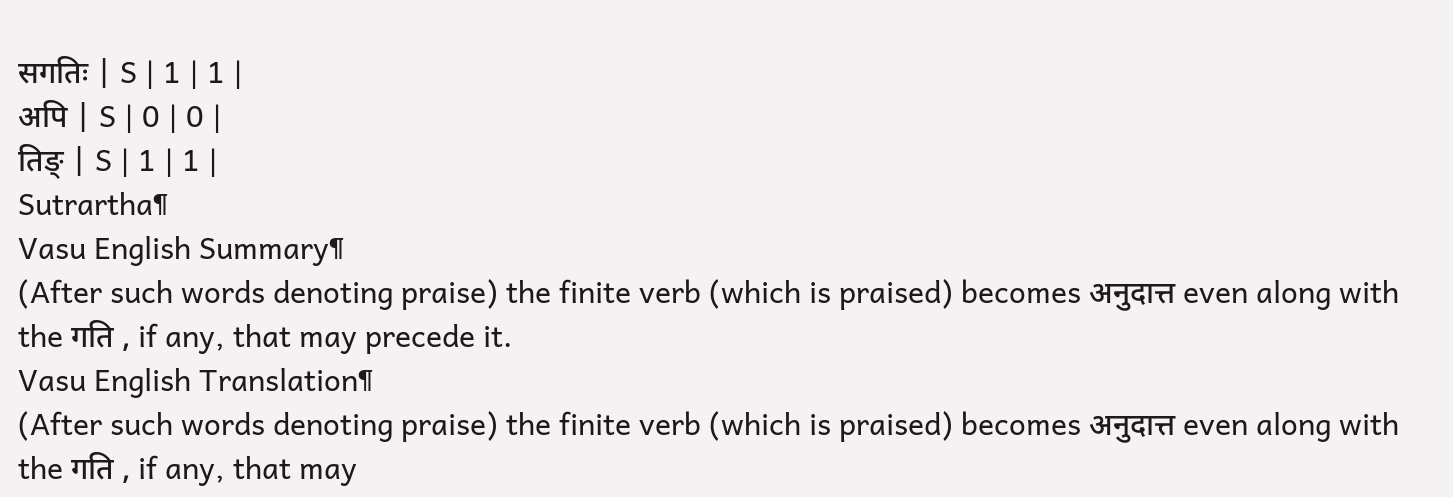सगतिः | S | 1 | 1 |
अपि | S | 0 | 0 |
तिङ् | S | 1 | 1 |
Sutrartha¶
Vasu English Summary¶
(After such words denoting praise) the finite verb (which is praised) becomes अनुदात्त even along with the गति , if any, that may precede it.
Vasu English Translation¶
(After such words denoting praise) the finite verb (which is praised) becomes अनुदात्त even along with the गति , if any, that may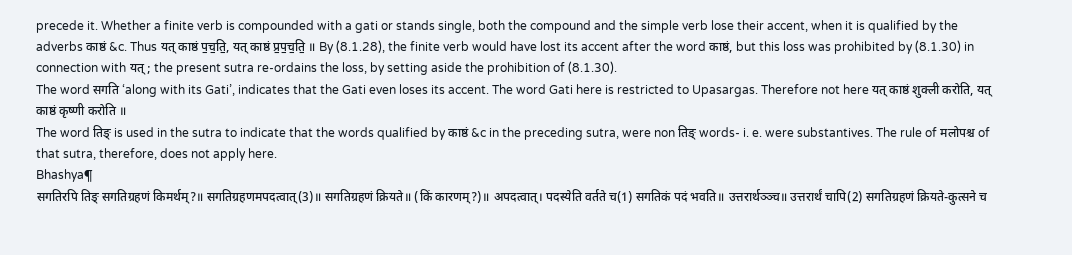precede it. Whether a finite verb is compounded with a gati or stands single, both the compound and the simple verb lose their accent, when it is qualified by the adverbs काष्ठं &c. Thus यत् काष्ठं प॒च॒ति॒, यत् काष्ठं प्र॒प॒च॒ति॒ ॥ By (8.1.28), the finite verb would have lost its accent after the word काष्ठं, but this loss was prohibited by (8.1.30) in connection with यत्; the present sutra re-ordains the loss, by setting aside the prohibition of (8.1.30).
The word सगति ‘along with its Gati’, indicates that the Gati even loses its accent. The word Gati here is restricted to Upasargas. Therefore not here यत् काष्ठं शुक्ली करोति, यत् काष्ठं कृष्णी करोति ॥
The word तिङ् is used in the sutra to indicate that the words qualified by काष्ठं &c in the preceding sutra, were non तिङ् words- i. e. were substantives. The rule of मलोपश्च of that sutra, therefore, does not apply here.
Bhashya¶
सगतिरपि तिङ् सगतिग्रहणं किमर्थम्?॥ सगतिग्रहणमपदत्वात्(3)॥ सगतिग्रहणं क्रियते॥ (किं कारणम्?)॥ अपदत्वात्। पदस्येति वर्तते च(1) सगतिकं पदं भवति॥ उत्तरार्थञ्ञ्च॥ उत्तरार्थं चापि(2) सगतिग्रहणं क्रियते-कुत्सने च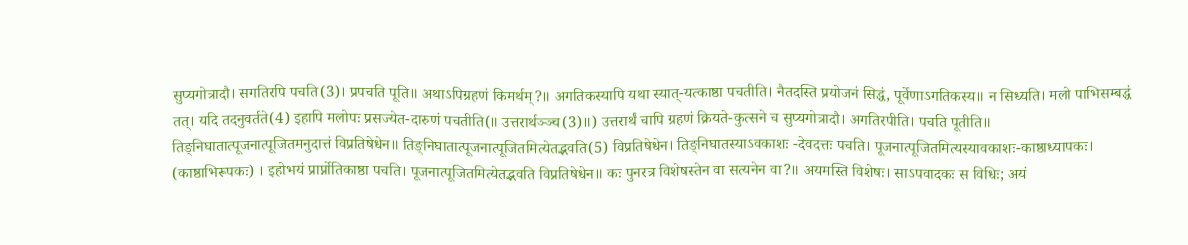सुप्यगोत्रादौ। सगतिरपि पचति(3)। प्रपचति पूति॥ अथाऽपिग्रहणं किमर्थम्?॥ अगतिकस्यापि यथा स्यात्-यत्काष्ठा पचतीति। नैतदस्ति प्रयोजनं सिद्धं, पूर्वेणाऽगतिकस्य॥ न सिध्यति। मलो पाभिसम्बद्धं तत्। यदि तदनुवर्तते(4) इहापि मलोपः प्रसज्येत-दारुणं पचतीति(॥ उत्तरार्थञ्ञ्च(3)॥) उत्तरार्थं चापि ग्रहणं क्रियते-कुत्सने च सुप्यगोत्रादौ। अगतिरपीति। पचति पूतीति॥ तिङ्निघातात्पूजनात्पूजितमनुदात्तं विप्रतिषेधेन॥ तिङ्निघातात्पूजनात्पूजितमित्येतद्भवति(5) विप्रतिषेधेन। तिङ्निघातस्याऽवकाशः -देवदत्तः पचति। पूजनात्पूजितमित्यस्यावकाशः-काष्ठाध्यापकः। (काष्ठाभिरूपकः) । इहोभयं प्रार्प्नोतिकाष्ठा पचति। पूजनात्पूजितमित्येतद्भवति विप्रतिषेधेन॥ कः पुनरत्र विशेषस्तेन वा सत्यनेन वा?॥ अयमस्ति विशेषः। साऽपवादकः स विधिः; अयं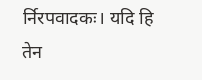र्निरपवादकः। यदि हि तेन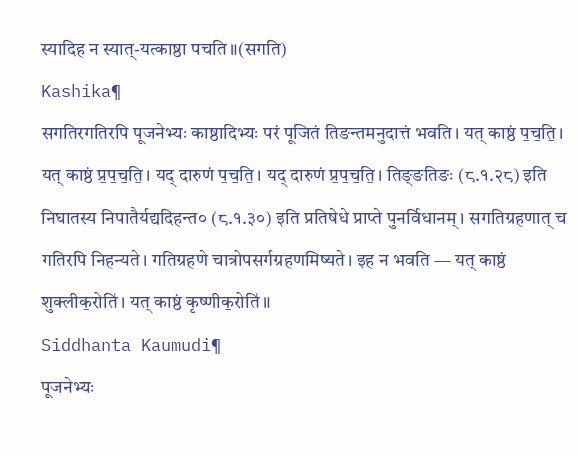स्यादिह न स्यात्-यत्काष्ठा पचति॥(सगति)
Kashika¶
सगतिरगतिरपि पूजनेभ्यः काष्ठादिभ्यः परं पूजितं तिङन्तमनुदात्तं भवति। यत् काष्ठं प॒च॒ति॒। यत् काष्ठं प्र॒प॒च॒ति॒। यद् दारुणं प॒च॒ति॒। यद् दारुणं प्र॒प॒च॒ति॒। तिङ्ङतिङः (८.१.२८) इति निघातस्य निपातैर्यद्यदिहन्त० (८.१.३०) इति प्रतिषेधे प्राप्ते पुनर्विधानम्। सगतिग्रहणात् च गतिरपि निहन्यते। गतिग्रहणे चात्रोपसर्गग्रहणमिष्यते। इह न भवति — यत् काष्ठं शुक्लीक॒रोति॑। यत् काष्ठं कृष्णीक॒रोति॑॥
Siddhanta Kaumudi¶
पूजनेभ्यः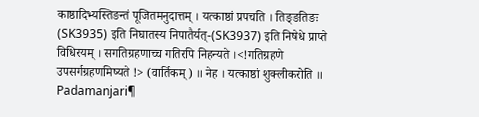काष्ठादिभ्यस्तिङन्तं पूजितमनुदात्तम् । यत्काष्ठां प्रपचति । तिङ्ङतिङः (SK3935) इति निघातस्य निपातैर्यत्-(SK3937) इति निषेधे प्राप्ते विधिरयम् । सगतिग्रहणाच्च गतिरपि निहन्यते ।<!गतिग्रहणे उपसर्गग्रहणमिष्यते !> (वार्तिकम्) ॥ नेह । यत्काष्ठां शुक्लीकरोति ॥
Padamanjari¶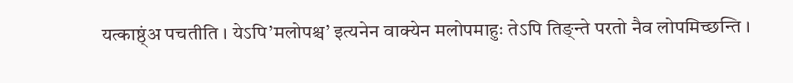यत्काष्ठ्ंअ पचतीति । येऽपि’मलोपश्च’ इत्यनेन वाक्येन मलोपमाहुः तेऽपि तिङ्न्ते परतो नैव लोपमिच्छन्ति ।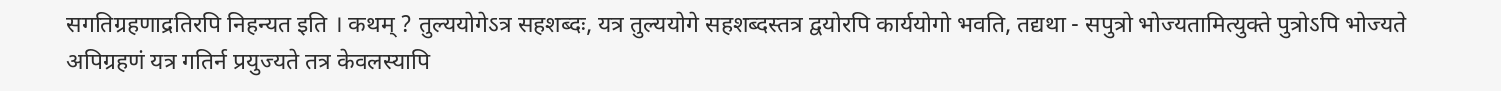सगतिग्रहणाद्रतिरपि निहन्यत इति । कथम् ? तुल्ययोगेऽत्र सहशब्दः, यत्र तुल्ययोगे सहशब्दस्तत्र द्वयोरपि कार्ययोगो भवति, तद्यथा - सपुत्रो भोज्यतामित्युक्ते पुत्रोऽपि भोज्यते अपिग्रहणं यत्र गतिर्न प्रयुज्यते तत्र केवलस्यापि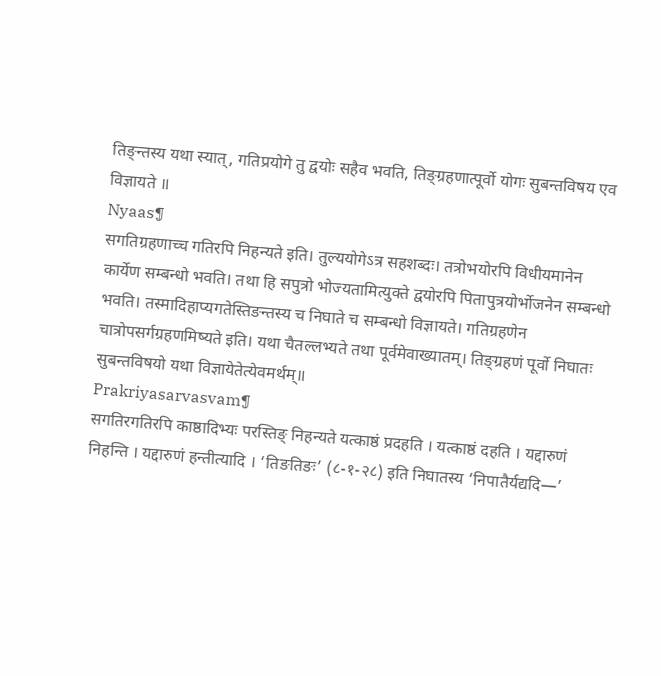तिङ्न्तस्य यथा स्यात्, गतिप्रयोगे तु द्वयोः सहैव भवति, तिङ्ग्रहणात्पूर्वो योगः सुबन्तविषय एव विज्ञायते ॥
Nyaas¶
सगतिग्रहणाच्च गतिरपि निहन्यते इति। तुल्ययोगेऽत्र सहशब्दः। तत्रोभयोरपि विधीयमानेन कार्येण सम्बन्धो भवति। तथा हि सपुत्रो भोज्यतामित्युक्ते द्वयोरपि पितापुत्रयोर्भोजनेन सम्बन्धो भवति। तस्मादिहाप्यगतेस्तिङन्तस्य च निघाते च सम्बन्धो विज्ञायते। गतिग्रहणेन चात्रोपसर्गग्रहणमिष्यते इति। यथा चैतल्लभ्यते तथा पूर्वमेवाख्यातम्। तिङ्ग्रहणं पूर्वो निघातः सुबन्तविषयो यथा विज्ञायेतेत्येवमर्थम्॥
Prakriyasarvasvam¶
सगतिरगतिरपि काष्ठादिभ्यः परस्तिङ् निहन्यते यत्काष्ठं प्रदहति । यत्काष्ठं दहति । यद्दारुणं निहन्ति । यद्दारुणं हन्तीत्यादि । ‘तिङतिङः’ (८-१-२८) इति निघातस्य ‘निपातैर्यद्यदि—’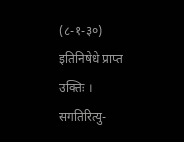(८-१-३०) इतिनिषेधे प्राप्त उक्तिः । सगतिरित्यु-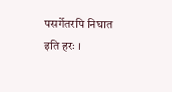पसर्गेतरपि निघात इति हरः ।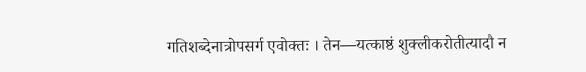गतिशब्देनात्रोपसर्ग एवोक्तः । तेन—यत्काष्ठं शुक्लीकरोतीत्यादौ न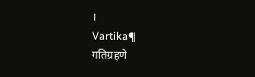।
Vartika¶
गतिग्रहणे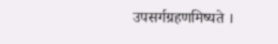उपसर्गग्रहणमिष्यते ।